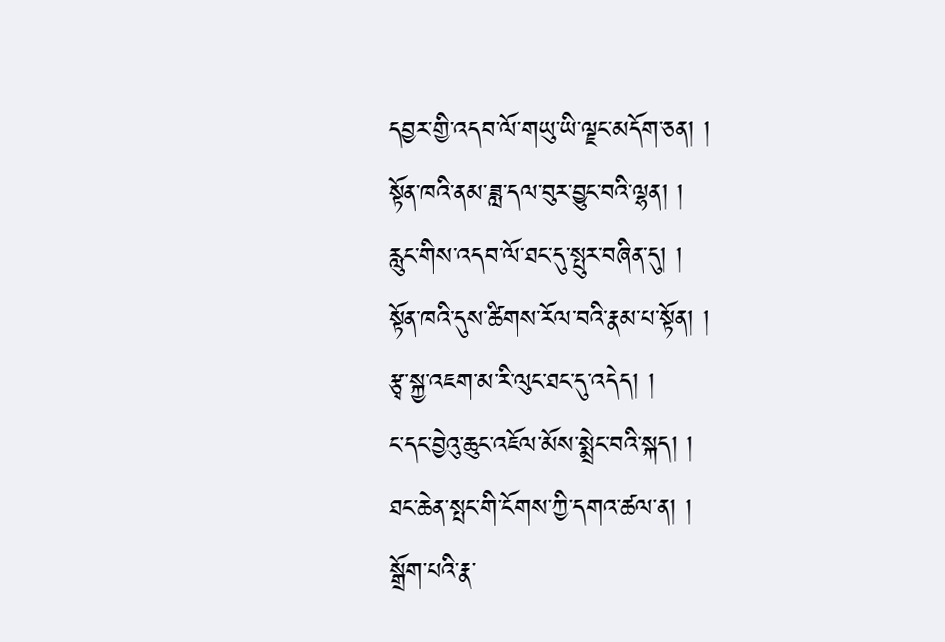དབྱར་གྱི་འདབ་ལོ་གཡུ་ཡི་ལྗང་མདོག་ཅན། །
སྟོན་ཁའི་ནམ་ཟླ་དལ་བུར་བྱུང་བའི་ལྷན། །
རླུང་གིས་འདབ་ལོ་ཐང་དུ་སྤུར་བཞིན་དུ། །
སྟོན་ཁའི་དུས་ཚིགས་རོལ་བའི་རྣམ་པ་སྟོན། །
རྩྭ་སྐྱ་འཇག་མ་རི་ལུང་ཐང་དུ་འདེད། །
ང་དང་བྱེའུ་ཆུང་འཇོལ་མོས་སྨྲེང་བའི་སྐད། །
ཐང་ཆེན་སྤང་གི་ངོགས་ཀྱི་དགའ་ཚལ་ན། །
སྒྲོག་པའི་རྣ་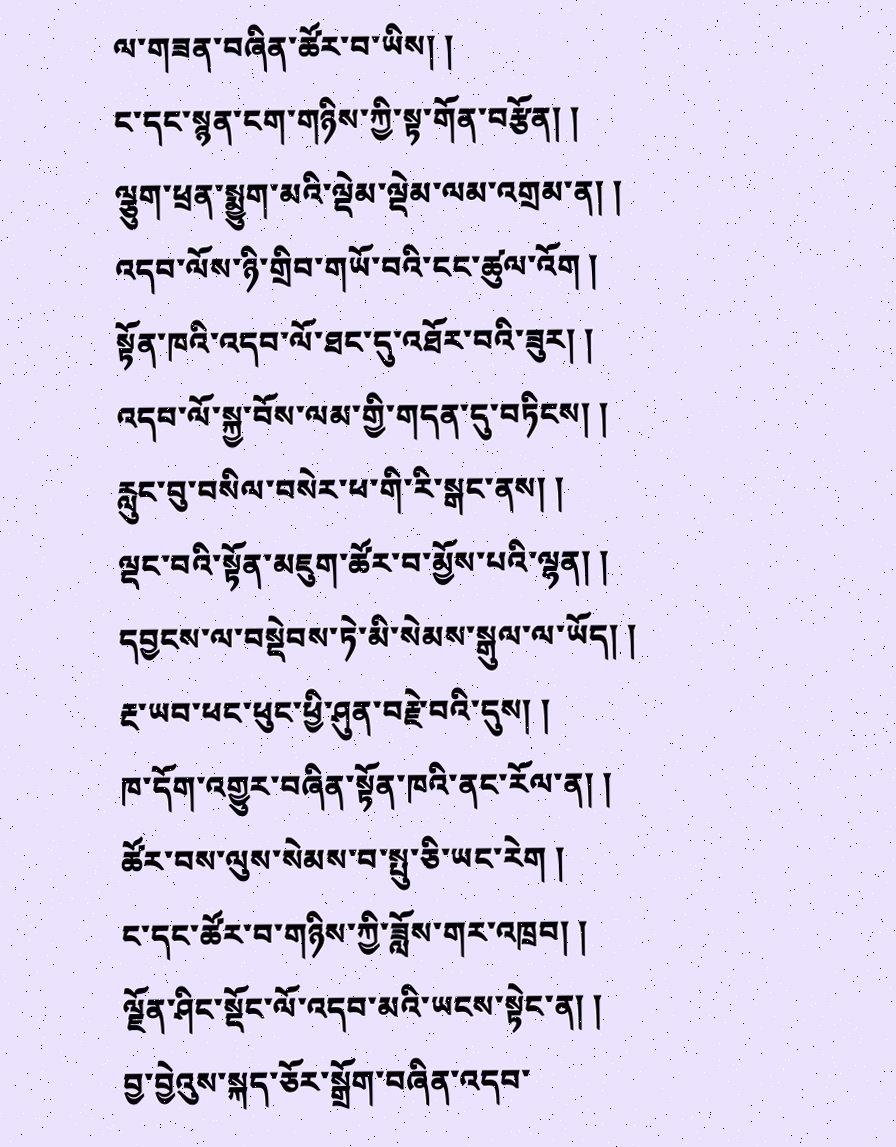ལ་གཟན་བཞིན་ཚོར་བ་ཡིས། །
ང་དང་སྙན་ངག་གཉིས་ཀྱི་སྟ་གོན་བརྩོན། །
ལྕུག་ཕྲན་སྨྱུག་མའི་ལྡེམ་ལྡེམ་ལམ་འགྲམ་ན། །
འདབ་ལོས་ཉི་གྲིབ་གཡོ་བའི་ངང་ཚུལ་འོག །
སྟོན་ཁའི་འདབ་ལོ་ཐང་དུ་འཐོར་བའི་ཟུར། །
འདབ་ལོ་སྐྱ་བོས་ལམ་གྱི་གདན་དུ་བཏིངས། །
རླུང་བུ་བསིལ་བསེར་ཕ་གི་རི་སྒང་ནས། །
ལྡང་བའི་སྟོན་མཇུག་ཚོར་བ་མྱོས་པའི་ལྷན། །
དབྱངས་ལ་བསྡེབས་ཏེ་མི་སེམས་སྒུལ་ལ་ཡོད། །
རྔ་ཡབ་ཕང་ཕུང་ཕྱི་ཤུན་བརྗེ་བའི་དུས། །
ཁ་དོག་འགྱུར་བཞིན་སྟོན་ཁའི་ནང་རོལ་ན། །
ཚོར་བས་ལུས་སེམས་བ་སྤུ་ཅི་ཡང་རེག །
ང་དང་ཚོར་བ་གཉིས་ཀྱི་ཟློས་གར་འཁྲབ། །
ལྗོན་ཤིང་སྡོང་ལོ་འདབ་མའི་ཡངས་སྟེང་ན། །
བྱ་བྱེའུས་སྐད་ཅོར་སྒྲོག་བཞིན་འདབ་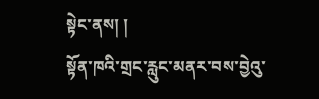སྟེང་ནས། །
སྟོན་ཁའི་གྲང་རླུང་མནར་བས་བྱེའུ་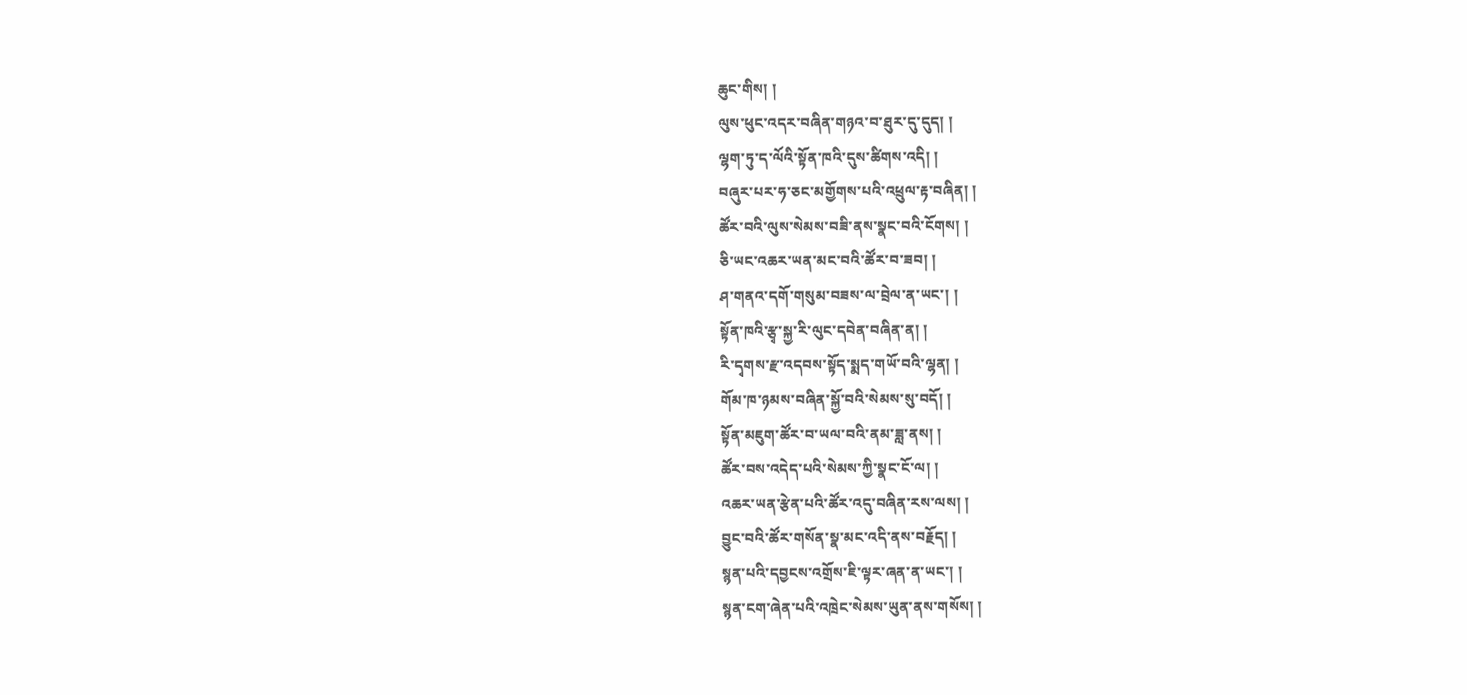ཆུང་གིས། །
ལུས་ཕུང་འདར་བཞིན་གཉའ་བ་ཐུར་དུ་དུད། །
ལྷག་ཏུ་ད་ལོའི་སྟོན་ཁའི་དུས་ཚིགས་འདི། །
བཞུར་པར་ཧ་ཅང་མགྱོགས་པའི་འཕྲུལ་རྟ་བཞིན། །
ཚོར་བའི་ལུས་སེམས་བཟི་ནས་སྣང་བའི་ངོགས། །
ཅི་ཡང་འཆར་ཡན་མང་བའི་ཚོར་བ་ཟབ། །
ཤ་གནའ་དགོ་གསུམ་བཟས་ལ་བྲེལ་ན་ཡང་། །
སྟོན་ཁའི་རྩྭ་སྐྱ་རི་ལུང་དབེན་བཞིན་ན། །
རི་དྭགས་རྫ་འདབས་སྟོད་སྨད་གཡོ་བའི་ལྷན། །
གོམ་ཁ་ཉམས་བཞིན་སྐྱོ་བའི་སེམས་སུ་བདོ། །
སྟོན་མཇུག་ཚོར་བ་ཡལ་བའི་ནམ་ཟླ་ནས། །
ཚོར་བས་འདེད་པའི་སེམས་ཀྱི་སྣང་ངོ་ལ། །
འཆར་ཡན་རྩེན་པའི་ཚོར་འདུ་བཞིན་རས་ལས། །
བྱུང་བའི་ཚོར་གསོན་སྣ་མང་འདི་ནས་བརྗོད། །
སྙན་པའི་དབྱངས་འགྲོས་ཇི་ལྟར་ཞན་ན་ཡང་། །
སྙན་ངག་ཞེན་པའི་འཁྲེང་སེམས་ཡུན་ནས་གསོས། །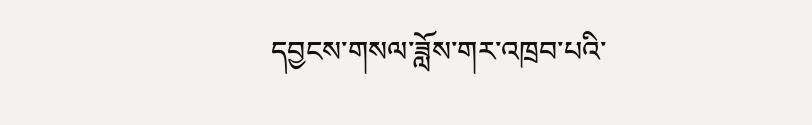དབྱངས་གསལ་ཟློས་གར་འཁྲབ་པའི་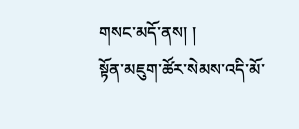གསང་མདོ་ནས། །
སྟོན་མཇུག་ཚོར་སེམས་འདི་མོ་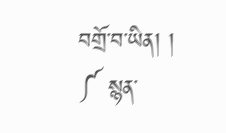བགྲོ་བ་ཡིན། །
༼ སྙན་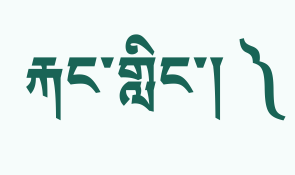རྐང་གླིང་། ༽